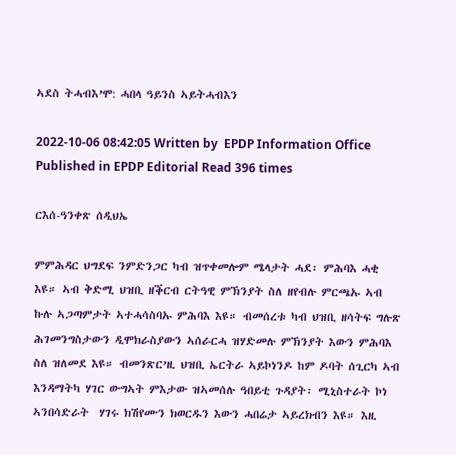ኣደስ ትሓብእ’ሞ: ሓበላ ዓይንስ ኣይትሓብእን

2022-10-06 08:42:05 Written by  EPDP Information Office Published in EPDP Editorial Read 396 times

ርእሰ-ዓንቀጽ ሰዲህኤ

ምምሕዳር ህግደፍ ንምድንጋር ካብ ዝጥቀመሎም ሜላታት ሓደ፡ ምሕባእ ሓቂ  እዩ። ኣብ ቅድሚ ህዝቢ ዘቕርብ ርትዓዊ ምኽንያት ስለ ዘየብሉ ምርጫኡ ኣብ ኩሉ ኣጋጣምታት ኣተሓሳስባኡ ምሕባእ እዩ። ብመሰረቱ ካብ ህዝቢ ዘሳትፍ ግሉጽ ሕገመንግስታውን ዲሞክራስያውን ኣሰራርሓ ዝሃድመሉ ምኽንያት እውን ምሕባእ ስለ ዝለመደ እዩ። ብመንጽር’ዚ ህዝቢ ኤርትራ ኣይኮነንዶ ከም ዶባት ሰጊርካ ኣብ እንዳማትካ ሃገር ውግኣት ምእታው ዝኣመሰሉ ዓበይቲ ጉዳያት፡ ሚኒስተራት ኮነ ኣንበሳድራት  ሃገሩ ክሽየሙን ክወርዱን እውን ሓበሬታ ኣይረክብን እዩ። እዚ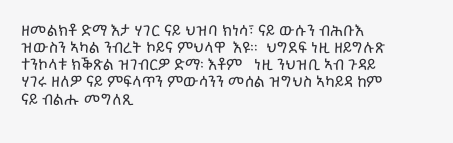ዘመልክቶ ድማ እታ ሃገር ናይ ህዝባ ክነሳ፣ ናይ ውሱን ብሕቡእ ዝውስን ኣካል ንብረት ኮይና ምህላዋ  እዩ።  ህግደፍ ነዚ ዘይግሉጽ ተንኮላቱ ክቕጽል ዝገብርዎ ድማ፡ እቶም   ነዚ ንህዝቢ ኣብ ጉዳይ ሃገሩ ዘለዎ ናይ ምፍላጥን ምውሳንን መሰል ዝግህስ ኣካይዳ ከም ናይ ብልሑ መግለጺ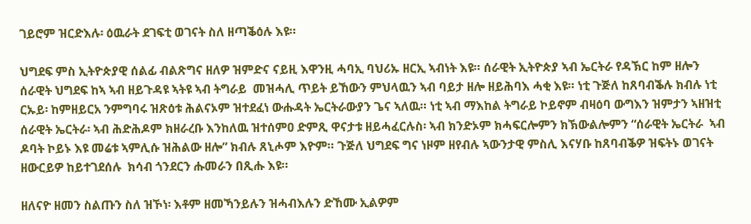ገይሮም ዝርድእሉ፡ ዕዉራት ደገፍቲ ወገናት ስለ ዘጣቕዕሉ እዩ።

ህግደፍ ምስ ኢትዮጵያዊ ሰልፊ ብልጽግና ዘለዎ ዝምድና ናይዚ እዋንዚ ሓባኢ ባህሪኡ ዘርኢ ኣብነት እዩ። ሰራዊት ኢትዮጵያ ኣብ ኤርትራ የዳኽር ከም ዘሎን ሰራዊት ህግደፍ ከኣ ኣብ ዘይጉዳዩ ኣትዩ ኣብ ትግራይ  መዝሓሊ ጥይት ይኸውን ምህላዉን ኣብ ባይታ ዘሎ ዘይሕባእ ሓቂ እዩ። ነቲ ጉጅለ ከጸባብቕሉ ክብሉ ነቲ ርኡይ፡ ከምዘይርአ ንምግባሩ ዝጽዕቱ ሕልናኦም ዝተደፈነ ውሑዳት ኤርትራውያን ጌና ኣለዉ። ነቲ ኣብ ማእከል ትግራይ ኮይኖም ብዛዕባ ውግእን ዝምታን ኣዘዝቲ ሰራዊት ኤርትራ፡ ኣብ ሕድሕዶም ክዘራረቡ እንከለዉ ዝተሰምዐ ድምጺ ዋናታቱ ዘይሓፈርሉስ፡ ኣብ ክንድኦም ክሓፍርሎምን ክኽውልሎምን “ሰራዊት ኤርትራ  ኣብ ዶባት ኮይኑ እዩ መሬቱ ኣምሊሱ ዝሕልው ዘሎ” ክብሉ ጸኒሖም እዮም። ጉጅለ ህግደፍ ግና ነዞም ዘየብሉ ኣውንታዊ ምስሊ እናሃቡ ከጸባብቕዎ ዝፍትኑ ወገናት ዘውርይዎ ከይተገደሰሉ  ክሳብ ጎንደርን ሑመራን በጺሑ እዩ።

ዘለናዮ ዘመን ስልጡን ስለ ዝኾነ፡ እቶም ዘመኻንይሉን ዝሓብእሉን ድኸሙ ኢልዎም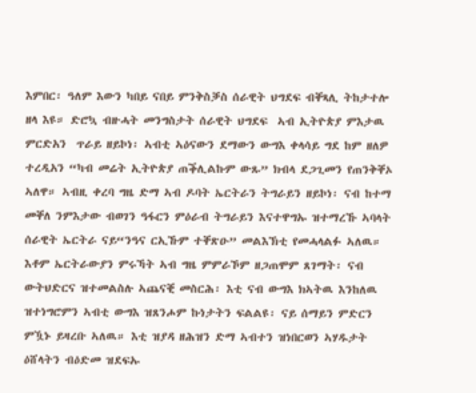እምበር፡ ዓለም እውን ካበይ ናበይ ምንቅስቓስ ሰራዊት ህግደፍ ብቐጻሊ ትከታተሎ ዘላ እዩ። ድሮኳ ብዙሓት መንግስታት ሰራዊት ህግደፍ  ኣብ ኢትዮጵያ ምእታዉ ምርድአን  ጥራይ ዘይኮነ፡ ኣብቲ ኣዕናውን ደማውን ውግእ ቀላሳይ ግደ ከም ዘለዎ ተረዲአን “ካብ መሬት ኢትዮጵያ ጠቕሊልኩም ውጹ” ክብላ ደጋጊመን የጠንቅቐኦ ኣለዋ። ኣብዚ ቀረባ ግዜ ድማ ኣብ ዶባት ኤርትራን ትግራይን ዘይኮነ፡ ናብ ከተማ መቐለ ንምእታው ብወገን ዓፋርን ምዕራብ ትግራይን እናተዋግኡ ዝተማረኹ ኣባላት ሰራዊት ኤርትራ ናይ“ንዓና ርኢኹም ተቐጽዑ” መልእኽቲ የመሓላልፉ ኣለዉ። እቶም ኤርትራውያን ምሩኻት ኣብ ግዜ ምምራኾም ዘጋጠሞም ጸገማት፡ ናብ ውትህድርና ዝተመልስሉ ኣጨናቒ መስርሕ፡ እቲ ናብ ውግእ ክኣትዉ እንከለዉ ዝተነግሮምን ኣብቲ ውግእ ዝጸንሖም ኩነታትን ፍልልዩ፡ ናይ ሰማይን ምድርን ምዃኑ ይዛረቡ ኣለዉ። እቲ ዝያዳ ዘሕዝን ድማ ኣብተን ዝነበርወን ኣሃዱታት ዕሸላትን ብዕድመ ዝደፍኡ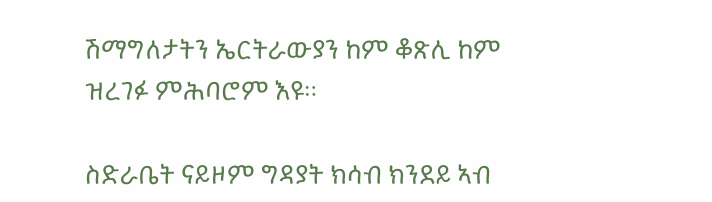ሽማግለታትን ኤርትራውያን ከም ቆጽሊ ከም ዝረገፉ ምሕባሮም እዩ።

ስድራቤት ናይዞም ግዳያት ክሳብ ክንደይ ኣብ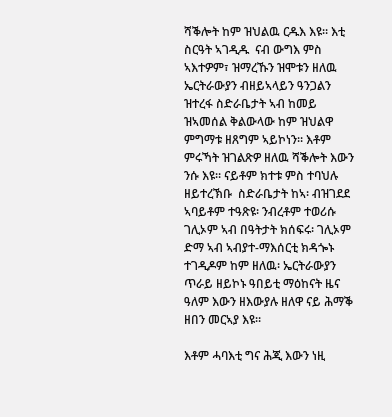ሻቕሎት ከም ዝህልዉ ርዱእ እዩ። እቲ  ስርዓት ኣገዲዱ  ናብ ውግእ ምስ ኣእተዎም፣ ዝማረኹን ዝሞቱን ዘለዉ ኤርትራውያን ብዘይኣላይን ዓንጋልን ዝተረፋ ስድራቤታት ኣብ ከመይ ዝኣመሰል ቅልውላው ከም ዝህልዋ ምግማቱ ዘጸግም ኣይኮነን። እቶም ምሩኻት ዝገልጽዎ ዘለዉ ሻቕሎት እውን ንሱ እዩ። ናይቶም ክተቱ ምስ ተባህሉ ዘይተረኽቡ  ስድራቤታት ከኣ፡ ብዝገደደ ኣባይቶም ተዓጽዩ፡ ንብረቶም ተወሪሱ ገሊኦም ኣብ በዓትታት ክሰፍሩ፡ ገሊኦም ድማ ኣብ ኣብያተ-ማእሰርቲ ክዳጐኑ ተገዲዶም ከም ዘለዉ፡ ኤርትራውያን ጥራይ ዘይኮኑ ዓበይቲ ማዕከናት ዜና ዓለም እውን ዘእውያሉ ዘለዋ ናይ ሕማቕ ዘበን መርኣያ እዩ።

እቶም ሓባእቲ ግና ሕጂ እውን ነዚ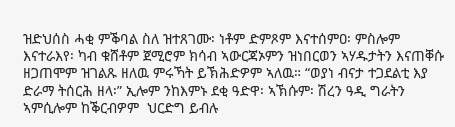ዝድህሰስ ሓቂ ምቕባል ስለ ዝተጸገሙ፡ ነቶም ድምጾም እናተሰምዐ፡ ምስሎም እናተራእየ፡ ካብ ቁሸቶም ጀሚሮም ክሳብ ኣውርጃኦምን ዝነበርወን ኣሃዱታትን እናጠቐሱ ዘጋጠሞም ዝገልጹ ዘለዉ ምሩኻት ይኽሕድዎም ኣለዉ። “ወያነ ብናታ ተጋደልቲ እያ ድራማ ትሰርሕ ዘላ፡” ኢሎም ንከእምኑ ደቂ ዓድዋ፡ ኣኽሱም፡ ሽረን ዓዲ ግራትን ኣምሲሎም ከቕርብዎም  ህርድግ ይብሉ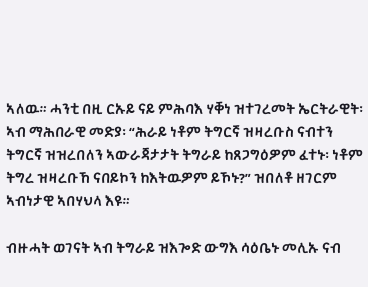ኣለዉ። ሓንቲ በዚ ርኡይ ናይ ምሕባእ ሃቐነ ዝተገረመት ኤርትራዊት፡ ኣብ ማሕበራዊ መድያ፡ “ሕራይ ነቶም ትግርኛ ዝዛረቡስ ናብተን ትግርኛ ዝዝረበለን ኣውራጃታታት ትግራይ ከጸጋግዕዎም ፈተኑ፡ ነቶም ትግረ ዝዛረቡኸ ናበይኮን ከእትዉዎም ይኾኑ?” ዝበለቶ ዘገርም ኣብነታዊ ኣበሃህላ እዩ።

ብዙሓት ወገናት ኣብ ትግራይ ዝእጐድ ውግእ ሳዕቤኑ መሊኡ ናብ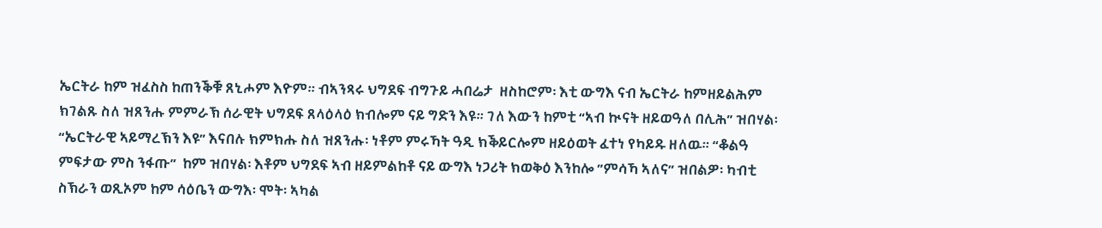ኤርትራ ከም ዝፈስስ ከጠንቕቑ ጸኒሖም እዮም። ብኣንጻሩ ህግደፍ ብግጉይ ሓበሬታ  ዘስከሮም፡ እቲ ውግእ ናብ ኤርትራ ከምዘይልሕም ክገልጹ ስለ ዝጸንሑ ምምራኽ ሰራዊት ህግደፍ ጸላዕላዕ ክብሎም ናይ ግድን እዩ። ገለ እውን ከምቲ “ኣብ ኲናት ዘይወዓለ በሊሕ” ዝበሃል፡ “ኤርትራዊ ኣይማረኽን እዩ” እናበሉ ክምክሑ ስለ ዝጸንሑ፡ ነቶም ምሩኻት ዓዲ ክቕይርሎም ዘይዕወት ፈተነ የካይዱ ዘለዉ። “ቆልዓ ምፍታው ምስ ንፋጡ”  ከም ዝበሃል፡ እቶም ህግደፍ ኣብ ዘይምልከቶ ናይ ውግእ ነጋሪት ክወቅዕ እንከሎ ”ምሳኻ ኣለና” ዝበልዎ፡ ካብቲ ስኽራን ወጺኦም ከም ሳዕቤን ውግእ፡ ሞት፡ ኣካል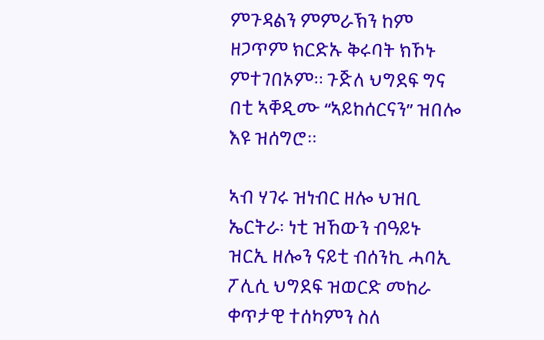ምጉዳልን ምምራኽን ከም ዘጋጥም ክርድኡ ቅሩባት ክኾኑ ምተገበኦም። ጉጅለ ህግደፍ ግና በቲ ኣቐዲሙ “ኣይከሰርናን” ዝበሎ እዩ ዝሰግሮ።

ኣብ ሃገሩ ዝነብር ዘሎ ህዝቢ ኤርትራ፡ ነቲ ዝኸውን ብዓይኑ ዝርኢ ዘሎን ናይቲ ብሰንኪ ሓባኢ ፖሊሲ ህግደፍ ዝወርድ መከራ ቀጥታዊ ተሰካምን ስለ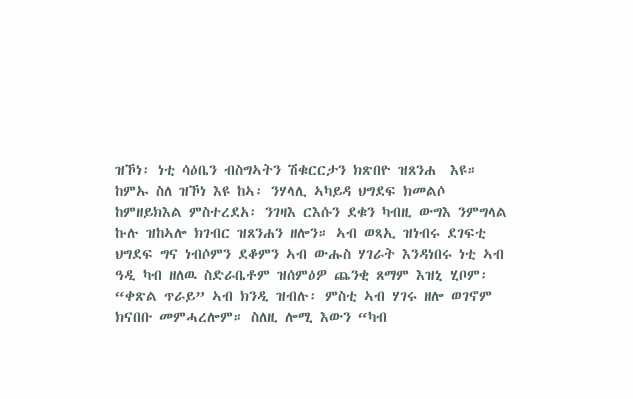ዝኾነ፡ ነቲ ሳዕቤን ብስግኣትን ሽቁርርታን ክጽበዮ ዝጸንሐ  እዩ። ከምኡ ስለ ዝኾነ እዩ ከኣ፡ ንሃላሊ ኣካይዳ ህግደፍ ክመልሶ ከምዘይክእል ምስተረደአ፡ ንገዛእ ርእሱን ደቁን ካብዚ ውግእ ንምግላል ኩሉ ዝከኣሎ ክገብር ዝጸንሐን ዘሎን። ኣብ ወጻኢ ዝነብሩ ደገፍቲ ህግደፍ ግና ነብሶምን ደቆምን ኣብ ውሑስ ሃገራት እንዳነበሩ ነቲ ኣብ ዓዲ ካብ ዘለዉ ስድራቤቶም ዝሰምዕዎ ጨንቂ ጸማም እዝኒ ሂቦም፡ “ቀጽል ጥራይ” ኣብ ክንዲ ዝብሉ፡ ምስቲ ኣብ ሃገሩ ዘሎ ወገኖም ክናበቡ መምሓረሎም። ስለዚ ሎሚ እውን “ካብ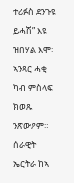ተሪፉስ ደንጉዩ ይሓሽ” እዩ ዝበሃል እሞ፡ ኣንጻር ሓቂ ካብ ምስላፍ ክወጹ ንጽውዖም። ሰራዊት ኤርትራ ከኣ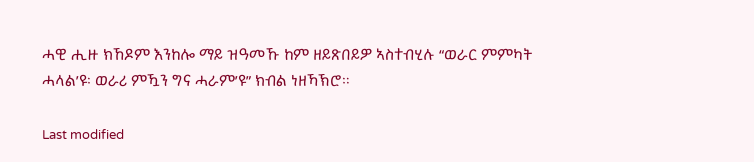ሓዊ ሒዙ ክኸዶም እንከሎ ማይ ዝዓመኹ ከም ዘይጽበይዎ ኣስተብሂሉ “ወራር ምምካት ሓላል’ዩ፡ ወራሪ ምዃን ግና ሓራም’ዩ” ክብል ነዘኻኽሮ።

Last modified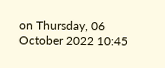on Thursday, 06 October 2022 10:45